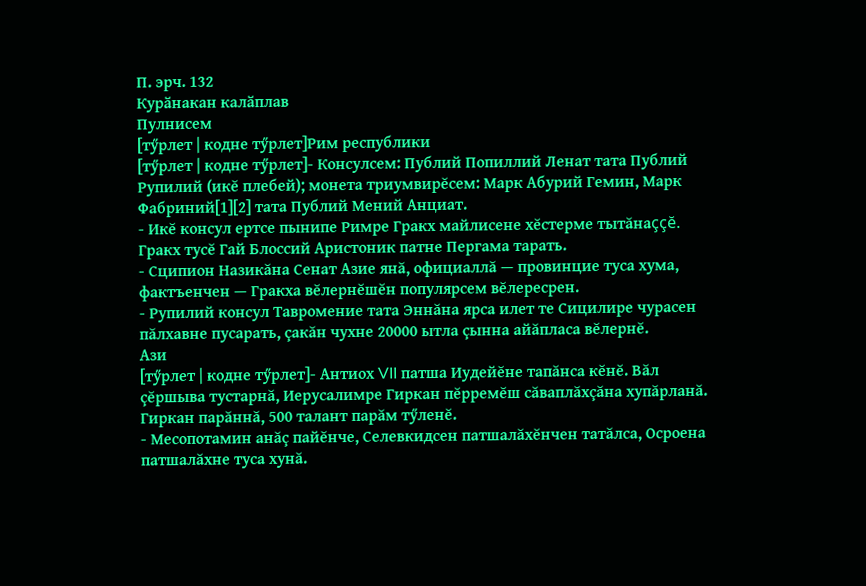П. эрч. 132
Курӑнакан калӑплав
Пулнисем
[тӳрлет | кодне тӳрлет]Рим республики
[тӳрлет | кодне тӳрлет]- Консулсем: Публий Попиллий Ленат тата Публий Рупилий (икĕ плебей); монета триумвирĕсем: Марк Абурий Гемин, Марк Фабриний[1][2] тата Публий Мений Анциат.
- Икĕ консул ертсе пынипе Римре Гракх майлисене хĕстерме тытăнаççĕ. Гракх тусĕ Гай Блоссий Аристоник патне Пергама тарать.
- Сципион Назикăна Сенат Азие янă, официаллă — провинцие туса хума, фактъенчен — Гракха вĕлернĕшĕн популярсем вĕлересрен.
- Рупилий консул Тавромение тата Эннăна ярса илет те Сицилире чурасен пăлхавне пусарать, çакăн чухне 20000 ытла çынна айăпласа вĕлернĕ.
Ази
[тӳрлет | кодне тӳрлет]- Антиох VII патша Иудейĕне тапăнса кĕнĕ. Вăл çĕршыва тустарнă, Иерусалимре Гиркан пĕрремĕш сăваплăхçăна хупăрланă. Гиркан парăннă, 500 талант парăм тӳленĕ.
- Месопотамин анăç пайĕнче, Селевкидсен патшалăхĕнчен татăлса, Осроена патшалăхне туса хунă.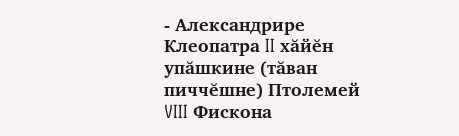- Александрире Клеопатра II хăйĕн упăшкине (тăван пиччĕшне) Птолемей VIII Фискона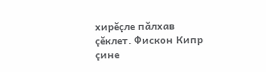хирĕçле пăлхав çĕклет. Фискон Кипр çине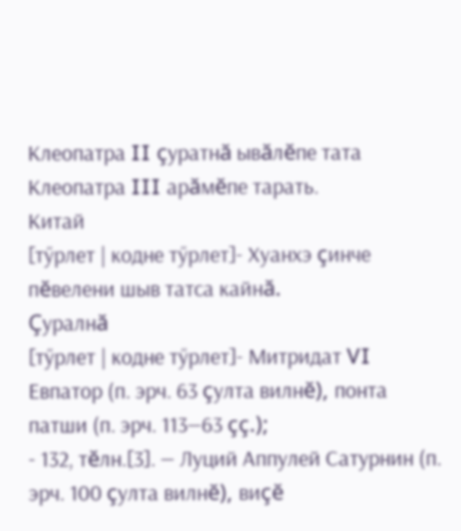Клеопатра II çуратнă ывăлĕпе тата Клеопатра III арăмĕпе тарать.
Китай
[тӳрлет | кодне тӳрлет]- Хуанхэ çинче пĕвелени шыв татса кайнă.
Çуралнă
[тӳрлет | кодне тӳрлет]- Митридат VI Евпатор (п. эрч. 63 çулта вилнĕ), понта патши (п. эрч. 113—63 çç.);
- 132, тĕлн.[3]. — Луций Аппулей Сатурнин (п. эрч. 100 çулта вилнĕ), виçĕ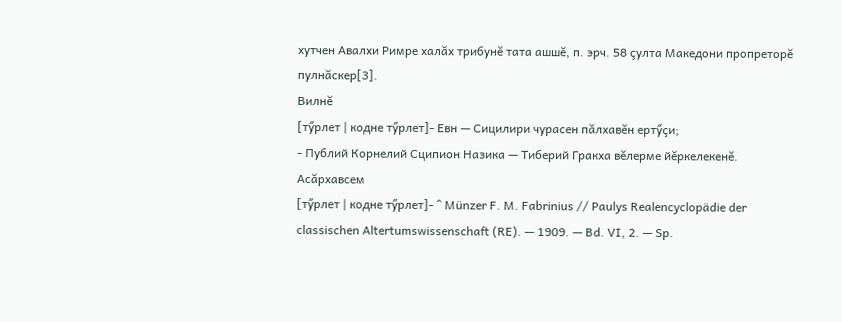хутчен Авалхи Римре халăх трибунĕ тата ашшĕ, п. эрч. 58 çулта Македони пропреторĕ пулнăскер[3].
Вилнĕ
[тӳрлет | кодне тӳрлет]- Евн — Сицилири чурасен пăлхавĕн ертӳçи;
- Публий Корнелий Сципион Назика — Тиберий Гракха вĕлерме йĕркелекенĕ.
Асăрхавсем
[тӳрлет | кодне тӳрлет]- ^ Münzer F. M. Fabrinius // Paulys Realencyclopädie der classischen Altertumswissenschaft (RE). — 1909. — Bd. VI, 2. — Sp.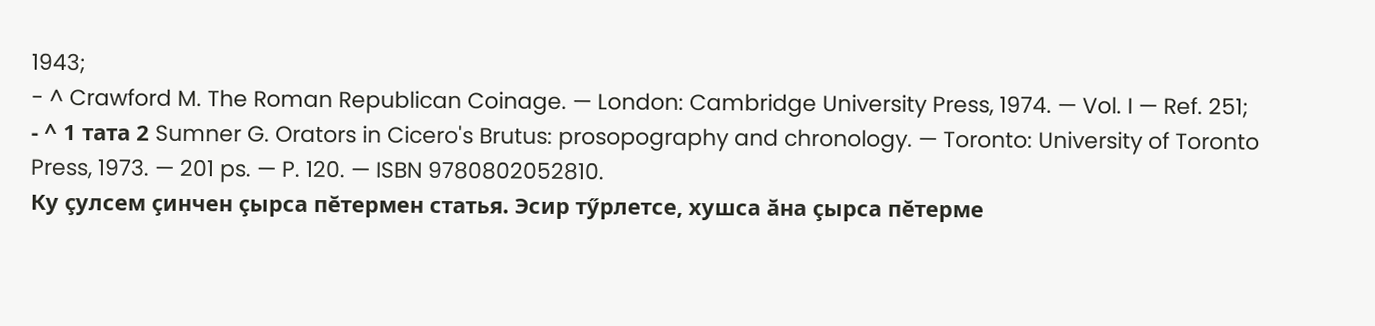1943;
- ^ Crawford M. The Roman Republican Coinage. — London: Cambridge University Press, 1974. — Vol. I — Ref. 251;
- ^ 1 тата 2 Sumner G. Orators in Cicero's Brutus: prosopography and chronology. — Toronto: University of Toronto Press, 1973. — 201 ps. — P. 120. — ISBN 9780802052810.
Ку çулсем çинчен çырса пĕтермен статья. Эсир тӳрлетсе, хушса ăна çырса пĕтерме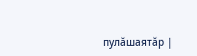пулăшаятăр |